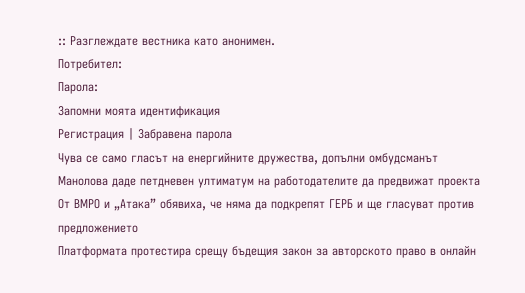:: Разглеждате вестника като анонимен.
Потребител:
Парола:
Запомни моята идентификация
Регистрация | Забравена парола
Чува се само гласът на енергийните дружества, допълни омбудсманът
Манолова даде петдневен ултиматум на работодателите да предвижат проекта
От ВМРО и „Атака” обявиха, че няма да подкрепят ГЕРБ и ще гласуват против предложението
Платформата протестира срещу бъдещия закон за авторското право в онлайн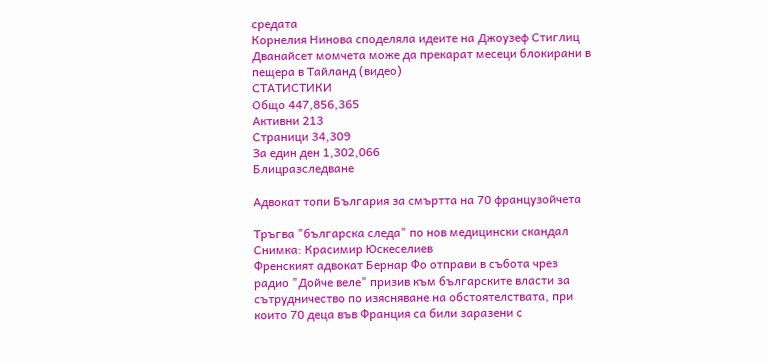средата
Корнелия Нинова споделяла идеите на Джоузеф Стиглиц
Дванайсет момчета може да прекарат месеци блокирани в пещера в Тайланд (видео)
СТАТИСТИКИ
Общо 447,856,365
Активни 213
Страници 34,309
За един ден 1,302,066
Блицразследване

Адвокат топи България за смъртта на 70 французойчета

Тръгва "българска следа" по нов медицински скандал
Снимка: Красимир Юскеселиев
Френският адвокат Бернар Фо отправи в събота чрез радио "Дойче веле" призив към българските власти за сътрудничество по изясняване на обстоятелствата, при които 70 деца във Франция са били заразени с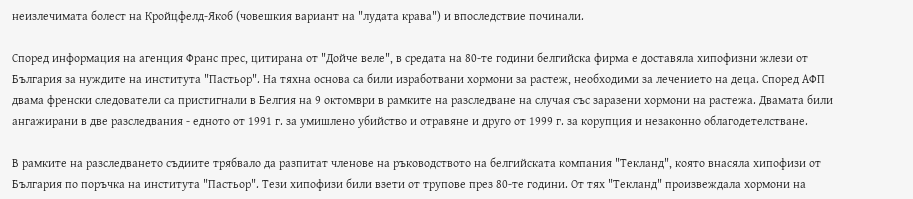неизлечимата болест на Кройцфелд-Якоб (човешкия вариант на "лудата крава") и впоследствие починали.

Според информация на агенция Франс прес, цитирана от "Дойче веле", в средата на 80-те години белгийска фирма е доставяла хипофизни жлези от България за нуждите на института "Пастьор". На тяхна основа са били изработвани хормони за растеж, необходими за лечението на деца. Според АФП двама френски следователи са пристигнали в Белгия на 9 октомври в рамките на разследване на случая със заразени хормони на растежа. Двамата били ангажирани в две разследвания - едното от 1991 г. за умишлено убийство и отравяне и друго от 1999 г. за корупция и незаконно облагодетелстване.

В рамките на разследването съдиите трябвало да разпитат членове на ръководството на белгийската компания "Текланд", която внасяла хипофизи от България по поръчка на института "Пастьор". Тези хипофизи били взети от трупове през 80-те години. От тях "Текланд" произвеждала хормони на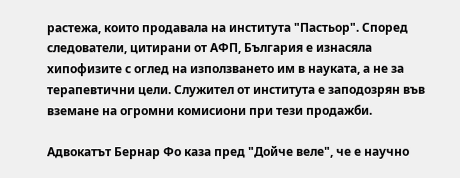растежа, които продавала на института "Пастьор". Според следователи, цитирани от АФП, България е изнасяла хипофизите с оглед на използването им в науката, а не за терапевтични цели. Служител от института е заподозрян във вземане на огромни комисиони при тези продажби.

Адвокатът Бернар Фо каза пред "Дойче веле", че е научно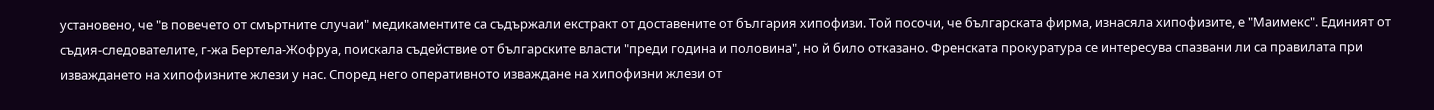установено, че "в повечето от смъртните случаи" медикаментите са съдържали екстракт от доставените от българия хипофизи. Той посочи, че българската фирма, изнасяла хипофизите, е "Маимекс". Единият от съдия-следователите, г-жа Бертела-Жофруа, поискала съдействие от българските власти "преди година и половина", но й било отказано. Френската прокуратура се интересува спазвани ли са правилата при изваждането на хипофизните жлези у нас. Според него оперативното изваждане на хипофизни жлези от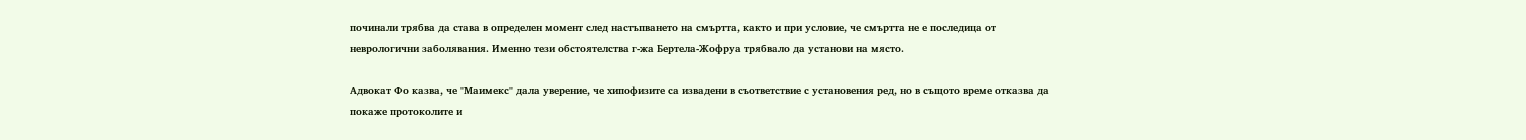починали трябва да става в определен момент след настъпването на смъртта, както и при условие, че смъртта не е последица от неврологични заболявания. Именно тези обстоятелства г-жа Бертела-Жофруа трябвало да установи на място.

Адвокат Фо казва, че "Маимекс" дала уверение, че хипофизите са извадени в съответствие с установения ред, но в същото време отказва да покаже протоколите и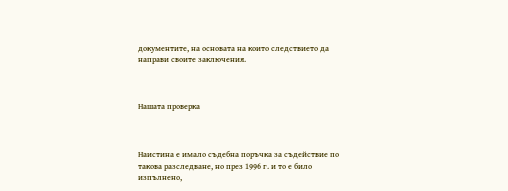документите, на основата на които следствието да направи своите заключения.



Нашата проверка



Наистина е имало съдебна поръчка за съдействие по такова разследване, но през 1996 г. и то е било изпълнено,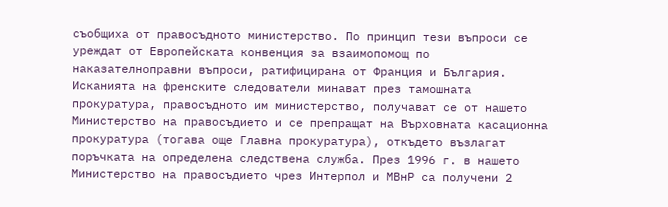съобщиха от правосъдното министерство. По принцип тези въпроси се уреждат от Европейската конвенция за взаимопомощ по наказателноправни въпроси, ратифицирана от Франция и България. Исканията на френските следователи минават през тамошната прокуратура, правосъдното им министерство, получават се от нашето Министерство на правосъдието и се препращат на Върховната касационна прокуратура (тогава още Главна прокуратура), откъдето възлагат поръчката на определена следствена служба. През 1996 г. в нашето Министерство на правосъдието чрез Интерпол и МВнР са получени 2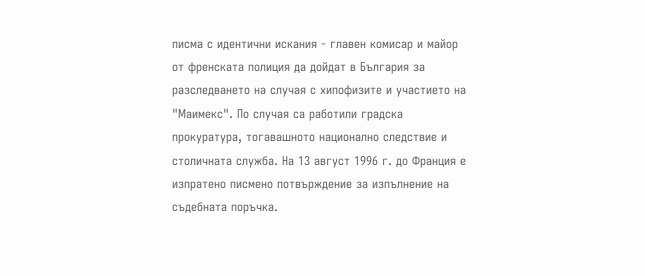писма с идентични искания - главен комисар и майор от френската полиция да дойдат в България за разследването на случая с хипофизите и участието на "Маимекс". По случая са работили градска прокуратура, тогавашното национално следствие и столичната служба. На 13 август 1996 г. до Франция е изпратено писмено потвърждение за изпълнение на съдебната поръчка.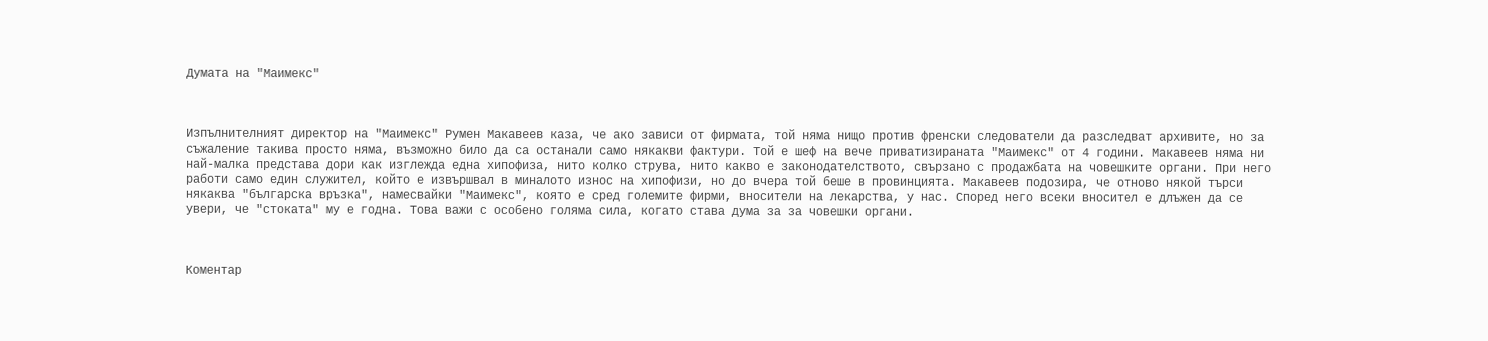Думата на "Маимекс"



Изпълнителният директор на "Маимекс" Румен Макавеев каза, че ако зависи от фирмата, той няма нищо против френски следователи да разследват архивите, но за съжаление такива просто няма, възможно било да са останали само някакви фактури. Той е шеф на вече приватизираната "Маимекс" от 4 години. Макавеев няма ни най-малка представа дори как изглежда една хипофиза, нито колко струва, нито какво е законодателството, свързано с продажбата на човешките органи. При него работи само един служител, който е извършвал в миналото износ на хипофизи, но до вчера той беше в провинцията. Макавеев подозира, че отново някой търси някаква "българска връзка", намесвайки "Маимекс", която е сред големите фирми, вносители на лекарства, у нас. Според него всеки вносител е длъжен да се увери, че "стоката" му е годна. Това важи с особено голяма сила, когато става дума за за човешки органи.



Коментар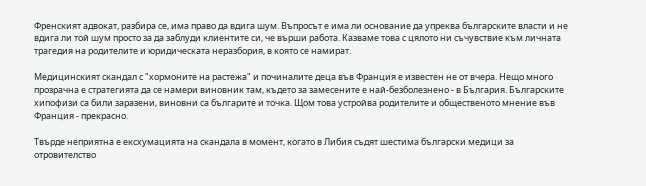Френският адвокат, разбира се, има право да вдига шум. Въпросът е има ли основание да упреква българските власти и не вдига ли той шум просто за да заблуди клиентите си, че върши работа. Казваме това с цялото ни съчувствие към личната трагедия на родителите и юридическата неразбория, в която се намират.

Медицинският скандал с "хормоните на растежа" и починалите деца във Франция е известен не от вчера. Нещо много прозрачна е стратегията да се намери виновник там, където за замесените е най-безболезнено - в България. Българските хипофизи са били заразени, виновни са българите и точка. Щом това устройва родителите и общественото мнение във Франция - прекрасно.

Твърде неприятна е ексхумацията на скандала в момент, когато в Либия съдят шестима български медици за отровителство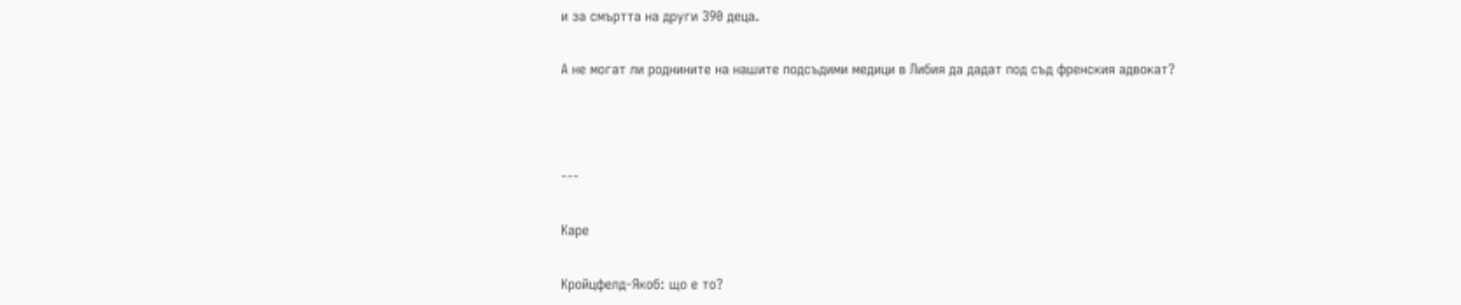и за смъртта на други 390 деца.

А не могат ли роднините на нашите подсъдими медици в Либия да дадат под съд френския адвокат?



---

Каре

Кройцфелд-Якоб: що е то?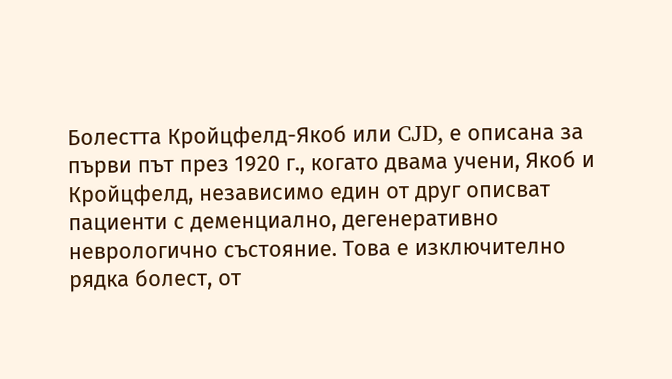Болестта Кройцфелд-Якоб или CJD, е описана за първи път през 1920 г., когато двама учени, Якоб и Кройцфелд, независимо един от друг описват пациенти с деменциално, дегенеративно неврологично състояние. Това е изключително рядка болест, от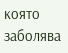която заболява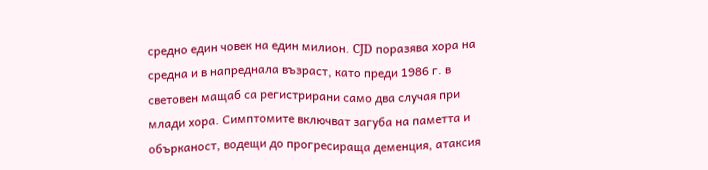средно един човек на един милион. CJD поразява хора на средна и в напреднала възраст, като преди 1986 г. в световен мащаб са регистрирани само два случая при млади хора. Симптомите включват загуба на паметта и обърканост, водещи до прогресираща деменция, атаксия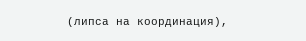(липса на координация),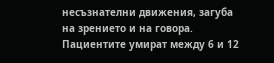несъзнателни движения, загуба на зрението и на говора. Пациентите умират между 6 и 12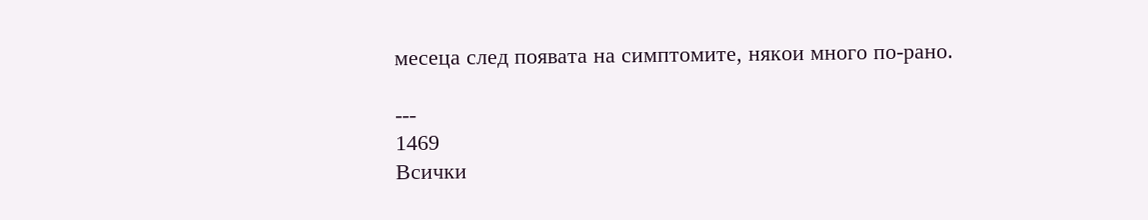месеца след появата на симптомите, някои много по-рано.

---
1469
Всички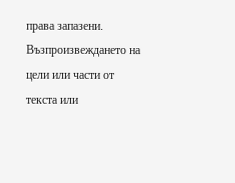права запазени. Възпроизвеждането на цели или части от текста или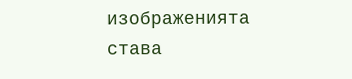изображенията става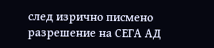след изрично писмено разрешение на СЕГА АД